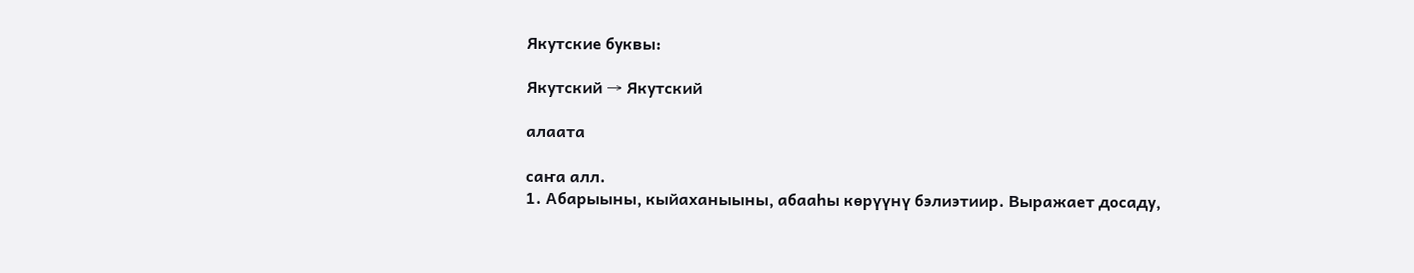Якутские буквы:

Якутский → Якутский

алаата

саҥа алл.
1. Абарыыны, кыйаханыыны, абааһы көрүүнү бэлиэтиир. Выражает досаду,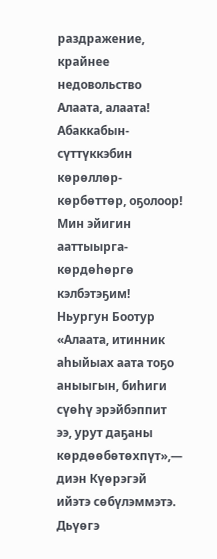раздражение, крайнее недовольство
Алаата, алаата! Абаккабын-сүттүккэбин көрөллөр-көрбөттөр, оҕолоор! Мин эйигин ааттыырга-көрдөһөргө кэлбэтэҕим! Ньургун Боотур
«Алаата, итинник аһыйыах аата тоҕо аныыгын, биһиги сүөһү эрэйбэппит ээ, урут даҕаны көрдөөбөтөхпүт»,— диэн Күөрэгэй ийэтэ сөбүлэммэтэ. Дьүөгэ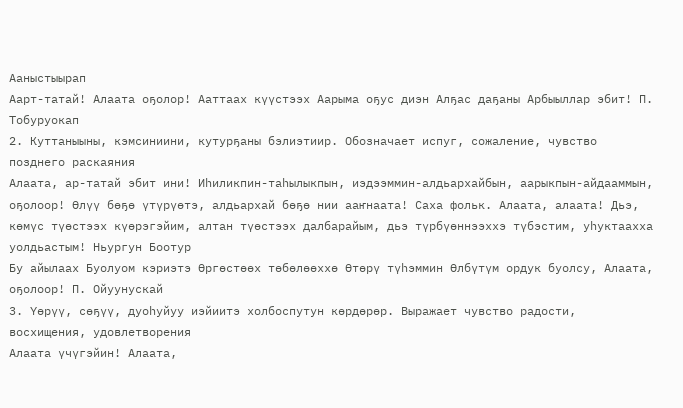Ааныстыырап
Аарт-татай! Алаата оҕолор! Ааттаах күүстээх Аарыма оҕус диэн Алҕас даҕаны Арбыыллар эбит! П. Тобуруокап
2. Куттаныыны, кэмсиниини, кутурҕаны бэлиэтиир. Обозначает испуг, сожаление, чувство позднего раскаяния
Алаата, ар-татай эбит ини! Иһиликпин-таһылыкпын, иэдээммин-алдьархайбын, аарыкпын-айдааммын, оҕолоор! Өлүү бөҕө үтүрүөтэ, алдьархай бөҕө нии ааҥнаата! Саха фольк. Алаата, алаата! Дьэ, көмүс түөстээх күөрэгэйим, алтан түөстээх далбарайым, дьэ түрбүөннээххэ түбэстим, уһуктаахха уолдьастым! Ньургун Боотур
Бу айылаах Буолуом кэриэтэ Өргөстөөх төбөлөөххө Өтөрү түһэммин Өлбүтүм ордук буолсу, Алаата, оҕолоор! П. Ойуунускай
3. Үөрүү, сөҕүү, дуоһуйуу иэйиитэ холбоспутун көрдөрөр. Выражает чувство радости, восхищения, удовлетворения
Алаата үчүгэйин! Алаата,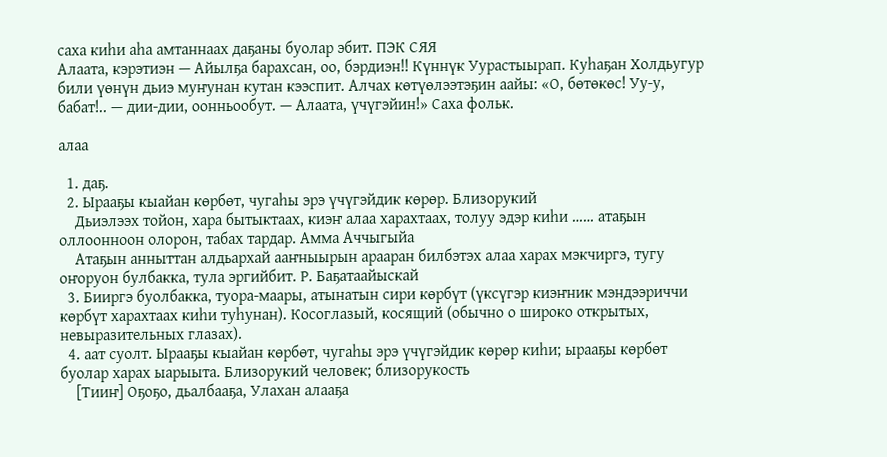саха киһи аһа амтаннаах даҕаны буолар эбит. ПЭК СЯЯ
Алаата, кэрэтиэн — Айылҕа барахсан, оо, бэрдиэн!! Күннүк Уурастыырап. Куһаҕан Холдьугур били үөнүн дьиэ муҥунан кутан кээспит. Алчах көтүөлээтэҕин аайы: «О, бөтөкөс! Уу-у, бабат!.. — дии-дии, оонньообут. — Алаата, үчүгэйин!» Саха фольк.

алаа

  1. даҕ.
  2. Ырааҕы кыайан көрбөт, чугаһы эрэ үчүгэйдик көрөр. Близорукий
    Дьиэлээх тойон, хара бытыктаах, киэҥ алаа харахтаах, толуу эдэр киһи …… атаҕын оллоонноон олорон, табах тардар. Амма Аччыгыйа
    Атаҕын анныттан алдьархай ааҥныырын арааран билбэтэх алаа харах мэкчиргэ, тугу оҥоруон булбакка, тула эргийбит. Р. Баҕатаайыскай
  3. Бииргэ буолбакка, туора-маары, атынатын сири көрбүт (үксүгэр киэҥник мэндээриччи көрбүт харахтаах киһи туһунан). Косоглазый, косящий (обычно о широко открытых, невыразительных глазах).
  4. аат суолт. Ырааҕы кыайан көрбөт, чугаһы эрэ үчүгэйдик көрөр киһи; ырааҕы көрбөт буолар харах ыарыыта. Близорукий человек; близорукость
    [Тииҥ] Оҕоҕо, дьалбааҕа, Улахан алааҕа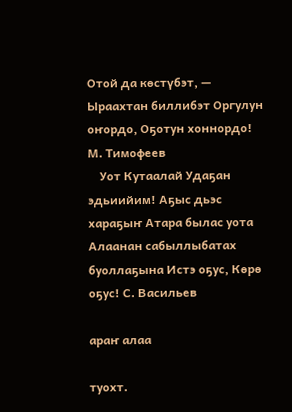Отой да көстүбэт, — Ыраахтан биллибэт Оргулун оҥордо, Оҕотун хоннордо! М. Тимофеев
    Уот Кутаалай Удаҕан эдьиийим! Аҕыс дьэс хараҕыҥ Атара былас уота Алаанан сабыллыбатах буоллаҕына Истэ оҕус, Көрө оҕус! С. Васильев

араҥ алаа

туохт.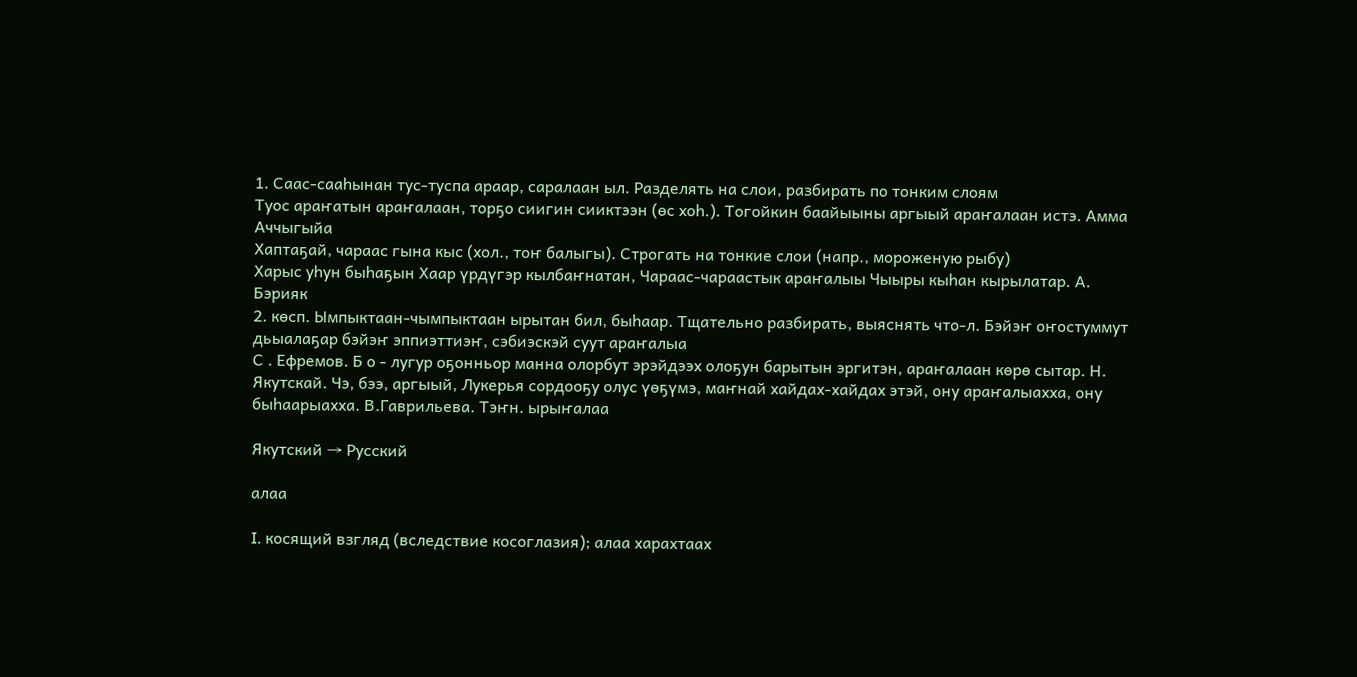1. Саас-сааһынан тус-туспа араар, саралаан ыл. Разделять на слои, разбирать по тонким слоям
Туос араҥатын араҥалаан, торҕо сиигин сииктээн (өс хоһ.). Тогойкин баайыыны аргыый араҥалаан истэ. Амма Аччыгыйа
Хаптаҕай, чараас гына кыс (хол., тоҥ балыгы). Строгать на тонкие слои (напр., мороженую рыбу)
Харыс уһун быһаҕын Хаар үрдүгэр кылбаҥнатан, Чараас-чараастык араҥалыы Чыыры кыһан кырылатар. А. Бэрияк
2. көсп. Ымпыктаан-чымпыктаан ырытан бил, быһаар. Тщательно разбирать, выяснять что-л. Бэйэҥ оҥостуммут дьыалаҕар бэйэҥ эппиэттиэҥ, сэбиэскэй суут араҥалыа
С . Ефремов. Б о - лугур оҕонньор манна олорбут эрэйдээх олоҕун барытын эргитэн, араҥалаан көрө сытар. Н. Якутскай. Чэ, бээ, аргыый, Лукерья сордооҕу олус үөҕүмэ, маҥнай хайдах-хайдах этэй, ону араҥалыахха, ону быһаарыахха. В.Гаврильева. Тэҥн. ырыҥалаа

Якутский → Русский

алаа

I. косящий взгляд (вследствие косоглазия); алаа харахтаах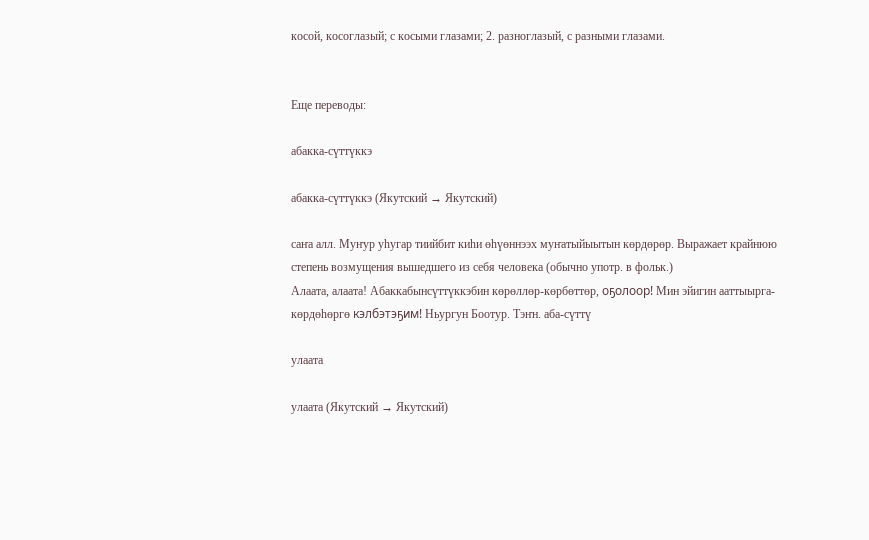косой, косоглазый; с косыми глазами; 2. разноглазый, с разными глазами.


Еще переводы:

абакка-сүттүккэ

абакка-сүттүккэ (Якутский → Якутский)

саҥа алл. Муҥур уһугар тиийбит киһи өһүөннээх муҥатыйыытын көрдөрөр. Выражает крайнюю степень возмущения вышедшего из себя человека (обычно употр. в фольк.)
Алаата, алаата! Абаккабынсүттүккэбин көрөллөр-көрбөттөр, оҕолоор! Мин эйигин ааттыырга-көрдөһөргө кэлбэтэҕим! Ньургун Боотур. Тэҥн. аба-сүттү

улаата

улаата (Якутский → Якутский)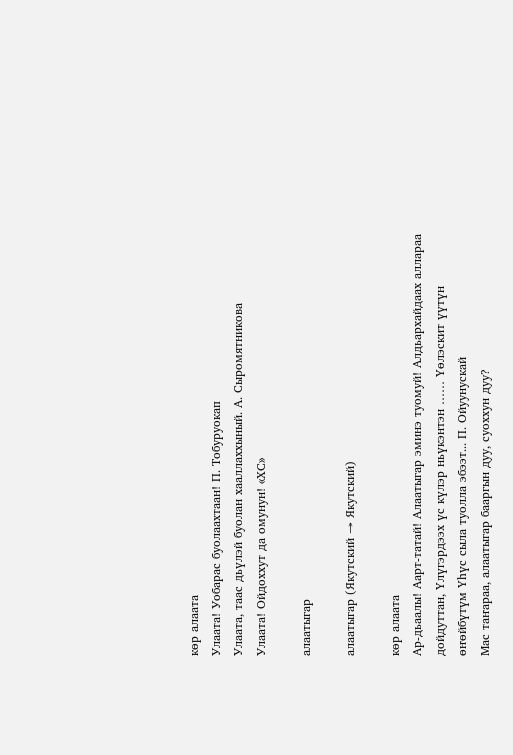көр алаата
Улаата! Уобарас буолаахтаан! П. Тобуруокап
Улаата, таас дьүлэй буолан хааллаххыный. А. Сыромятникова
Улаата! Ойдоххут да омунун! «ХС»

алаатыгар

алаатыгар (Якутский → Якутский)

көр алаата
Ар-дьаалы! Аарт-татай! Алаатыгар эминэ туомуй! Алдьархайдаах аллараа дойдуттан, Үлүгэрдээх үс күлэр ньүкэнтэн …… Үөлэскит үүтүн өҥөйбүтүм Үһүс сыла туолла эбээт... П. Ойуунускай
Мас таҥараа, алаатыгар бааргын дуу, суоххун дуу?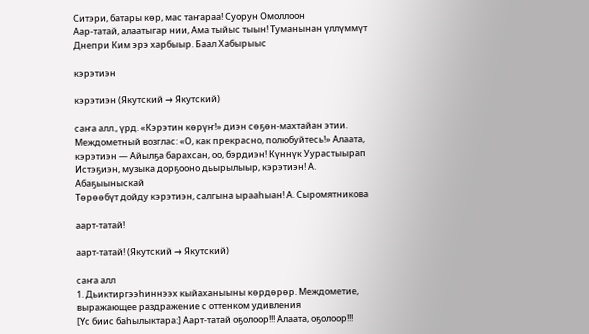Ситэри, батары көр, мас таҥараа! Суорун Омоллоон
Аар-татай, алаатыгар нии, Ама тыйыс тыын! Туманынан үллүммүт Днепри Ким эрэ харбыыр. Баал Хабырыыс

кэрэтиэн

кэрэтиэн (Якутский → Якутский)

саҥа алл., үрд. «Кэрэтин көрүҥ!» диэн сөҕөн-махтайан этии. Междометный возглас: «О, как прекрасно, полюбуйтесь!» Алаата, кэрэтиэн — Айылҕа барахсан, оо, бэрдиэн! Күннүк Уурастыырап
Истэҕиэн, музыка дорҕооно дьырылыыр, кэрэтиэн! А. Абаҕыыныскай
Төрөөбүт дойду кэрэтиэн, салгына ырааһыан! А. Сыромятникова

аарт-татай!

аарт-татай! (Якутский → Якутский)

саҥа алл
1. Дьиктиргээһиннээх кыйаханыыны көрдөрөр. Междометие, выражающее раздражение с оттенком удивления
[Үс биис баһылыктара:] Аарт-татай оҕолоор!!! Алаата, оҕолоор!!!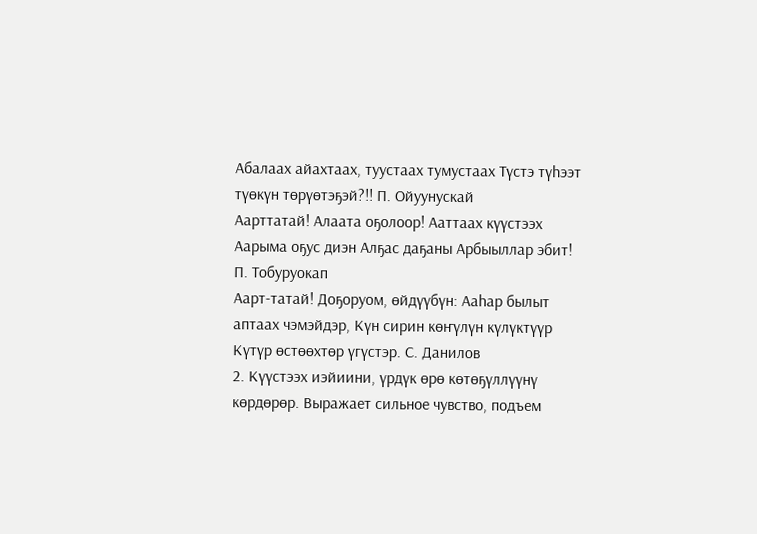Абалаах айахтаах, туустаах тумустаах Түстэ түһээт түөкүн төрүөтэҕэй?!! П. Ойуунускай
Аарттатай! Алаата оҕолоор! Ааттаах күүстээх Аарыма оҕус диэн Алҕас даҕаны Арбыыллар эбит! П. Тобуруокап
Аарт-татай! Доҕоруом, өйдүүбүн: Ааһар былыт аптаах чэмэйдэр, Күн сирин көҥүлүн күлүктүүр Күтүр өстөөхтөр үгүстэр. С. Данилов
2. Күүстээх иэйиини, үрдүк өрө көтөҕүллүүнү көрдөрөр. Выражает сильное чувство, подъем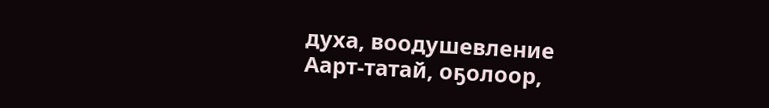духа, воодушевление
Аарт-татай, оҕолоор,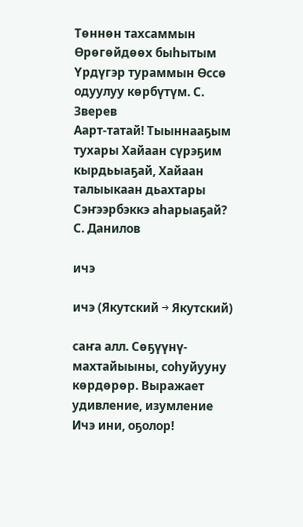Төннөн тахсаммын Өрөгөйдөөх быһытым Үрдүгэр тураммын Өссө одуулуу көрбүтүм. С. Зверев
Аарт-татай! Тыыннааҕым тухары Хайаан сүрэҕим кырдьыаҕай, Хайаан талыыкаан дьахтары Сэҥээрбэккэ аһарыаҕай? С. Данилов

ичэ

ичэ (Якутский → Якутский)

саҥа алл. Сөҕүүнү-махтайыыны, соһуйууну көрдөрөр. Выражает удивление, изумление
Ичэ ини, оҕолор!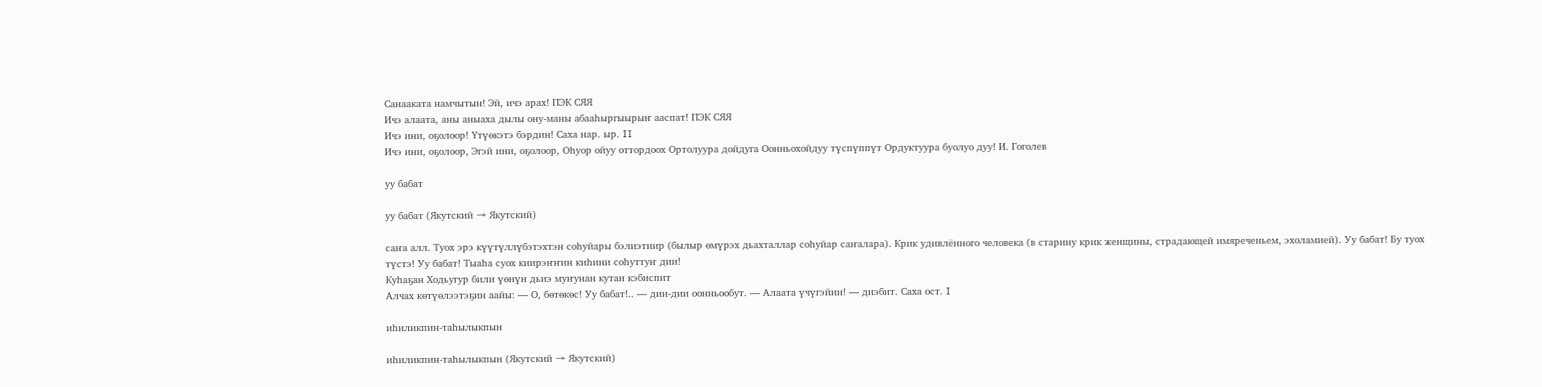Санааката намчытын! Эй, ичэ арах! ПЭК СЯЯ
Ичэ алаата, аны аныаха дылы ону-маны абааһыргыырыҥ ааспат! ПЭК СЯЯ
Ичэ ини, оҕолоор! Үтүөкэтэ бэрдин! Саха нар. ыр. II
Ичэ ини, оҕолоор, Эгэй ини, оҕолоор, Оһуор ойуу оттордоох Ортолуура дойдуга Оонньохойдуу түспүппүт Ордуктуура буолуо дуу! И. Гоголев

уу бабат

уу бабат (Якутский → Якутский)

саҥа алл. Туох эрэ күүтүллүбэтэхтэн соһуйары бэлиэтиир (былыр өмүрэх дьахталлар соһуйар саҥалара). Крик удивлённого человека (в старину крик женщины, страдающей имяреченьем, эхоламией). Уу бабат! Бу туох түстэ! Уу бабат! Тыаһа суох киирэҥҥин киһини соһуттуҥ дии!
Куһаҕан Ходьугур били үөнүн дьиэ муҥунан кутан кэбиспит
Алчах көтүөлээтэҕин аайы: — О, бөтөкөс! Уу бабат!.. — дии-дии оонньообут. — Алаата үчүгэйин! — диэбит. Саха ост. I

иһиликпин-таһылыкпын

иһиликпин-таһылыкпын (Якутский → Якутский)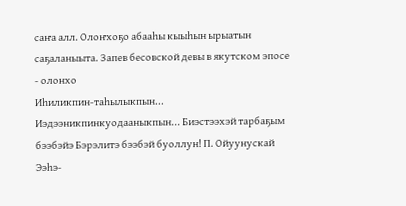саҥа алл. Олоҥхоҕо абааһы кыыһын ырыатын саҕаланыыта. Запев бесовской девы в якутском эпосе - олонхо
Иһиликпин-таһылыкпын... Иэдээникпинкуодааныкпын... Биэстээхэй тарбаҕым бээбэйэ Бэрэлитэ бээбэй буоллун! П. Ойуунускай
Ээһэ-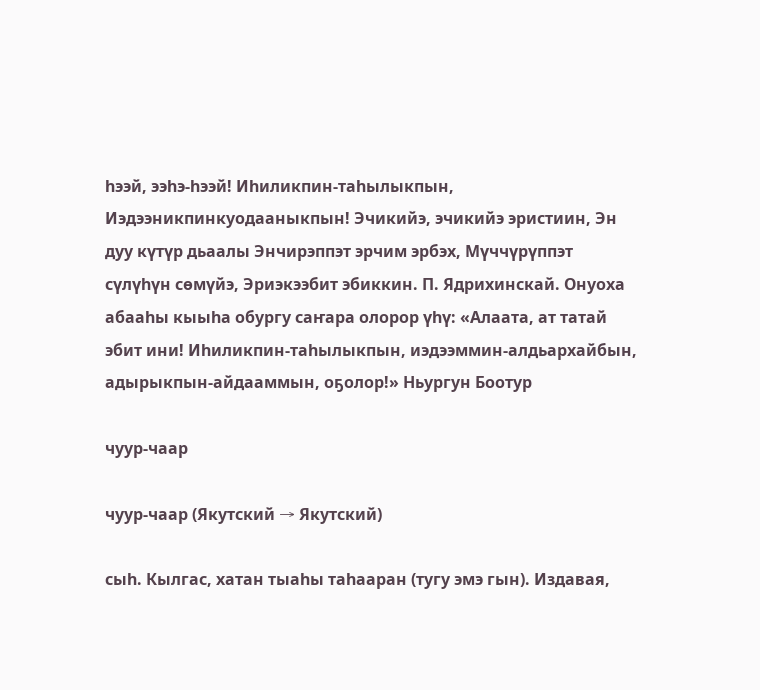һээй, ээһэ-һээй! Иһиликпин-таһылыкпын, Иэдээникпинкуодааныкпын! Эчикийэ, эчикийэ эристиин, Эн дуу күтүр дьаалы Энчирэппэт эрчим эрбэх, Мүччүрүппэт сүлүһүн сөмүйэ, Эриэкээбит эбиккин. П. Ядрихинскай. Онуоха абааһы кыыһа обургу саҥара олорор үһү: «Алаата, ат татай эбит ини! Иһиликпин-таһылыкпын, иэдээммин-алдьархайбын, адырыкпын-айдааммын, оҕолор!» Ньургун Боотур

чуур-чаар

чуур-чаар (Якутский → Якутский)

сыһ. Кылгас, хатан тыаһы таһааран (тугу эмэ гын). Издавая,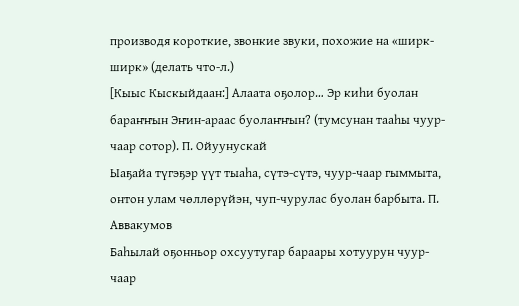производя короткие, звонкие звуки, похожие на «ширк-ширк» (делать что-л.)
[Кыыс Кыскыйдаан:] Алаата оҕолор… Эр киһи буолан бараҥҥын Эҥин-араас буолаҥҥын? (тумсунан тааһы чуур-чаар сотор). П. Ойуунускай
Ыаҕайа түгэҕэр үүт тыаһа, сүтэ-сүтэ, чуур-чаар гыммыта, онтон улам чөллөрүйэн, чуп-чурулас буолан барбыта. П. Аввакумов
Баһылай оҕонньор охсуутугар бараары хотуурун чуур-чаар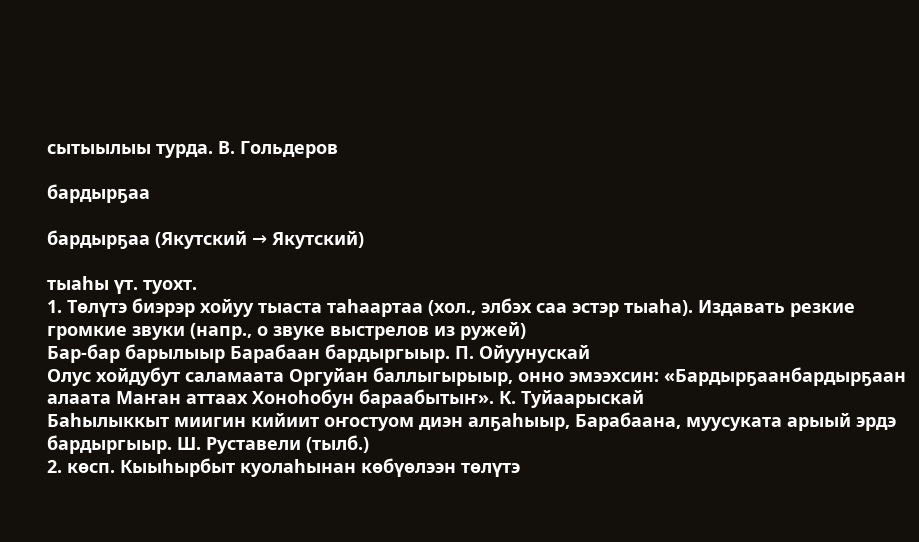сытыылыы турда. В. Гольдеров

бардырҕаа

бардырҕаа (Якутский → Якутский)

тыаһы үт. туохт.
1. Төлүтэ биэрэр хойуу тыаста таһаартаа (хол., элбэх саа эстэр тыаһа). Издавать резкие громкие звуки (напр., о звуке выстрелов из ружей)
Бар-бар барылыыр Барабаан бардыргыыр. П. Ойуунускай
Олус хойдубут саламаата Оргуйан баллыгырыыр, онно эмээхсин: «Бардырҕаанбардырҕаан алаата Маҥан аттаах Хоноһобун бараабытыҥ». К. Туйаарыскай
Баһылыккыт миигин кийиит оҥостуом диэн алҕаһыыр, Барабаана, муусуката арыый эрдэ бардыргыыр. Ш. Руставели (тылб.)
2. көсп. Кыыһырбыт куолаһынан көбүөлээн төлүтэ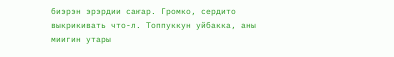биэрэн эрэрдии саҥар. Громко, сердито выкрикивать что-л. Топпуккун уйбакка, аны миигин утары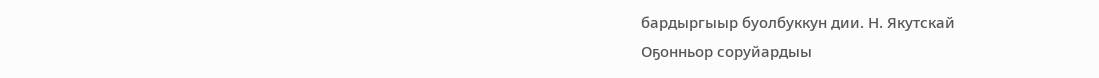бардыргыыр буолбуккун дии. Н. Якутскай
Оҕонньор соруйардыы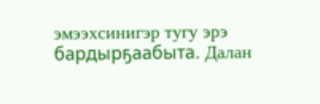эмээхсинигэр тугу эрэ бардырҕаабыта. Далан